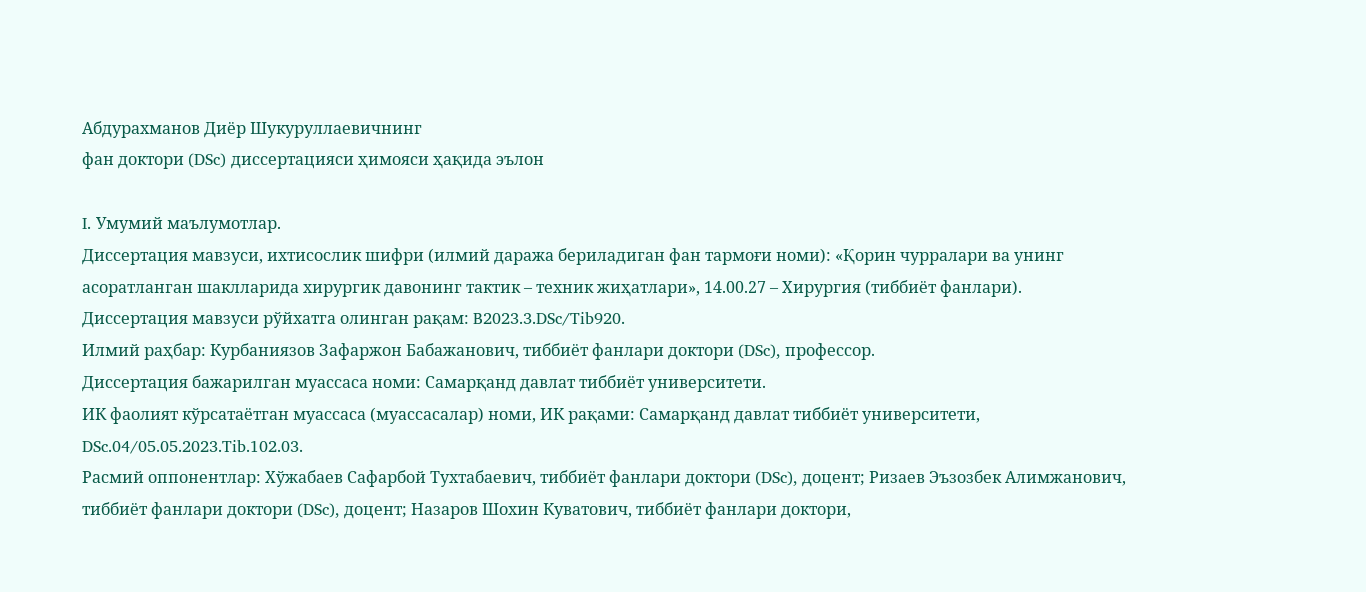Абдурахманов Диёр Шукуруллаевичнинг
фан доктори (DSc) диссертацияси ҳимояси ҳақида эълон

I. Умумий маълумотлар.
Диссертация мавзуси, ихтисослик шифри (илмий даража бериладиган фан тармоғи номи): «Қорин чурралари ва унинг асоратланган шаклларида хирургик давонинг тактик – техник жиҳатлари», 14.00.27 – Хирургия (тиббиёт фанлари).
Диссертация мавзуси рўйхатга олинган рақам: B2023.3.DSc/Tib920.
Илмий раҳбар: Курбаниязов Зафаржон Бабажанович, тиббиёт фанлари доктори (DSc), профессор.
Диссертация бажарилган муассаса номи: Самарқанд давлат тиббиёт университети.
ИК фаолият кўрсатаётган муассаса (муассасалар) номи, ИК рақами: Самарқанд давлат тиббиёт университети, DSc.04/05.05.2023.Tib.102.03.
Расмий оппонентлар: Хўжабаев Сафарбой Тухтабаевич, тиббиёт фанлари доктори (DSc), доцент; Ризаев Эъзозбек Алимжанович, тиббиёт фанлари доктори (DSc), доцент; Назаров Шохин Куватович, тиббиёт фанлари доктори,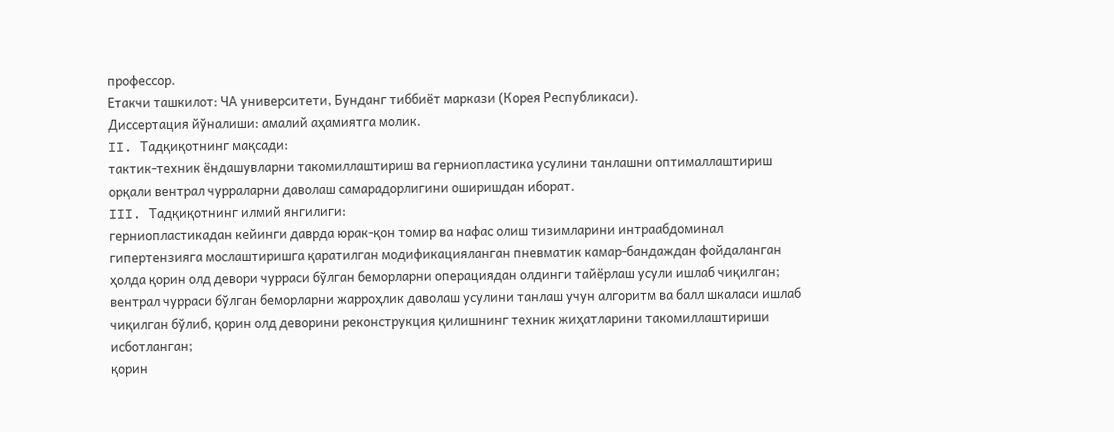профессор.
Етакчи ташкилот: ЧА университети, Бунданг тиббиёт маркази (Корея Республикаси).
Диссертация йўналиши: амалий аҳамиятга молик.
II. Тадқиқотнинг мақсади:
тактик-техник ёндашувларни такомиллаштириш ва герниопластика усулини танлашни оптималлаштириш орқали вентрал чурраларни даволаш самарадорлигини оширишдан иборат.
III. Тадқиқотнинг илмий янгилиги:
герниопластикадан кейинги даврда юрак-қон томир ва нафас олиш тизимларини интраабдоминал гипертензияга мослаштиришга қаратилган модификацияланган пневматик камар-бандаждан фойдаланган ҳолда қорин олд девори чурраси бўлган беморларни операциядан олдинги тайёрлаш усули ишлаб чиқилган;
вентрал чурраси бўлган беморларни жарроҳлик даволаш усулини танлаш учун алгоритм ва балл шкаласи ишлаб чиқилган бўлиб, қорин олд деворини реконструкция қилишнинг техник жиҳатларини такомиллаштириши исботланган;
қорин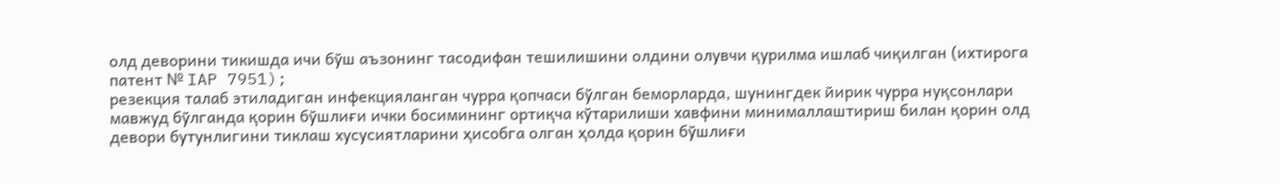олд деворини тикишда ичи бўш аъзонинг тасодифан тешилишини олдини олувчи қурилма ишлаб чиқилган (ихтирога патент № IAP 7951);
резекция талаб этиладиган инфекцияланган чурра қопчаси бўлган беморларда, шунингдек йирик чурра нуқсонлари мавжуд бўлганда қорин бўшлиғи ички босимининг ортиқча кўтарилиши хавфини минималлаштириш билан қорин олд девори бутунлигини тиклаш хусусиятларини ҳисобга олган ҳолда қорин бўшлиғи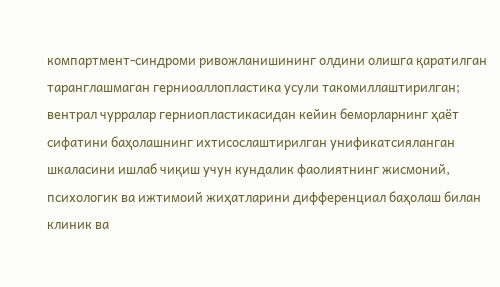компартмент-синдроми ривожланишининг олдини олишга қаратилган таранглашмаган герниоаллопластика усули такомиллаштирилган;
вентрал чурралар герниопластикасидан кейин беморларнинг ҳаёт сифатини баҳолашнинг ихтисослаштирилган унификатсияланган шкаласини ишлаб чиқиш учун кундалик фаолиятнинг жисмоний, психологик ва ижтимоий жиҳатларини дифференциал баҳолаш билан клиник ва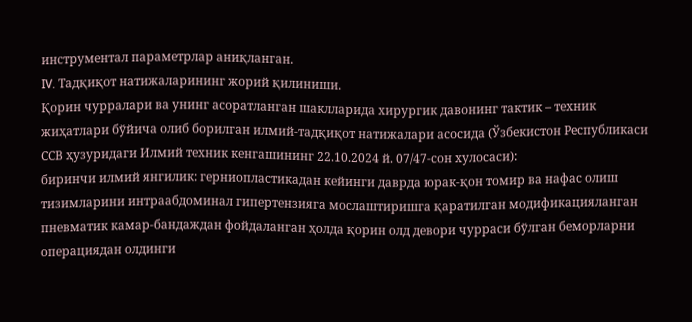инструментал параметрлар аниқланган.
IV. Тадқиқот натижаларининг жорий қилиниши.
Қорин чурралари ва унинг асоратланган шаклларида хирургик давонинг тактик – техник жиҳатлари бўйича олиб борилган илмий-тадқиқот натижалари асосида (Ўзбекистон Республикаси ССВ ҳузуридаги Илмий техник кенгашининг 22.10.2024 й. 07/47-сон хулосаси):
биринчи илмий янгилик: герниопластикадан кейинги даврда юрак-қон томир ва нафас олиш тизимларини интраабдоминал гипертензияга мослаштиришга қаратилган модификацияланган пневматик камар-бандаждан фойдаланган ҳолда қорин олд девори чурраси бўлган беморларни операциядан олдинги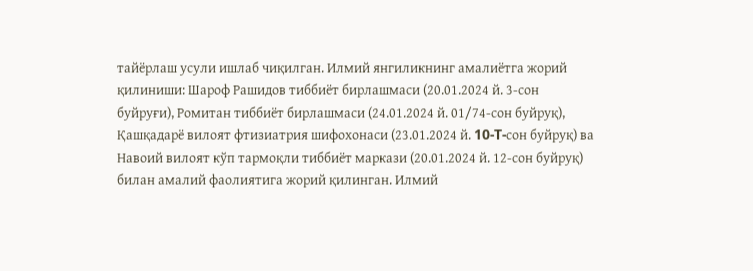тайёрлаш усули ишлаб чиқилган. Илмий янгиликнинг амалиётга жорий қилиниши: Шароф Рашидов тиббиёт бирлашмаси (20.01.2024 й. 3-сон буйруғи), Ромитан тиббиёт бирлашмаси (24.01.2024 й. 01/74-сон буйруқ), Қашқадарё вилоят фтизиатрия шифохонаси (23.01.2024 й. 10-T-сон буйруқ) ва Навоий вилоят кўп тармоқли тиббиёт маркази (20.01.2024 й. 12-сон буйруқ) билан амалий фаолиятига жорий қилинган. Илмий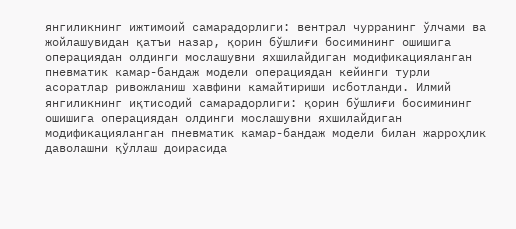янгиликнинг ижтимоий самарадорлиги: вентрал чурранинг ўлчами ва жойлашувидан қатъи назар, қорин бўшлиғи босимининг ошишига операциядан олдинги мослашувни яхшилайдиган модификацияланган пневматик камар-бандаж модели операциядан кейинги турли асоратлар ривожланиш хавфини камайтириши исботланди. Илмий янгиликнинг иқтисодий самарадорлиги: қорин бўшлиғи босимининг ошишига операциядан олдинги мослашувни яхшилайдиган модификацияланган пневматик камар-бандаж модели билан жарроҳлик даволашни қўллаш доирасида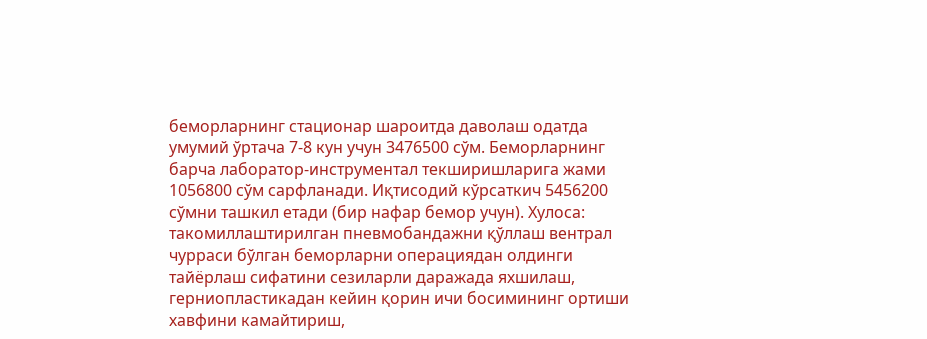беморларнинг стационар шароитда даволаш одатда умумий ўртача 7-8 кун учун 3476500 сўм. Беморларнинг барча лаборатор-инструментал текширишларига жами 1056800 сўм сарфланади. Иқтисодий кўрсаткич 5456200 сўмни ташкил етади (бир нафар бемор учун). Хулоса: такомиллаштирилган пневмобандажни қўллаш вентрал чурраси бўлган беморларни операциядан олдинги тайёрлаш сифатини сезиларли даражада яхшилаш, герниопластикадан кейин қорин ичи босимининг ортиши хавфини камайтириш,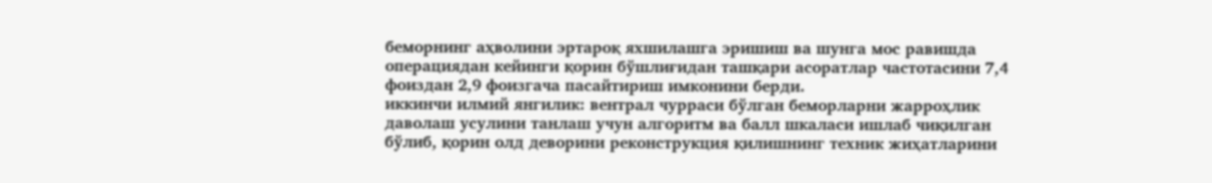беморнинг аҳволини эртароқ яхшилашга эришиш ва шунга мос равишда операциядан кейинги қорин бўшлиғидан ташқари асоратлар частотасини 7,4 фоиздан 2,9 фоизгача пасайтириш имконини берди.
иккинчи илмий янгилик: вентрал чурраси бўлган беморларни жарроҳлик даволаш усулини танлаш учун алгоритм ва балл шкаласи ишлаб чиқилган бўлиб, қорин олд деворини реконструкция қилишнинг техник жиҳатларини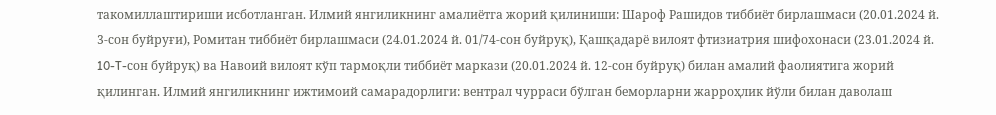такомиллаштириши исботланган. Илмий янгиликнинг амалиётга жорий қилиниши: Шароф Рашидов тиббиёт бирлашмаси (20.01.2024 й. 3-сон буйруғи), Ромитан тиббиёт бирлашмаси (24.01.2024 й. 01/74-сон буйруқ), Қашқадарё вилоят фтизиатрия шифохонаси (23.01.2024 й. 10-T-сон буйруқ) ва Навоий вилоят кўп тармоқли тиббиёт маркази (20.01.2024 й. 12-сон буйруқ) билан амалий фаолиятига жорий қилинган. Илмий янгиликнинг ижтимоий самарадорлиги: вентрал чурраси бўлган беморларни жарроҳлик йўли билан даволаш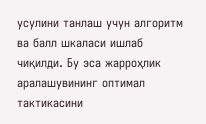усулини танлаш учун алгоритм ва балл шкаласи ишлаб чиқилди. Бу эса жарроҳлик аралашувининг оптимал тактикасини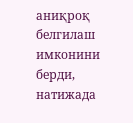аниқроқ белгилаш имконини берди, натижада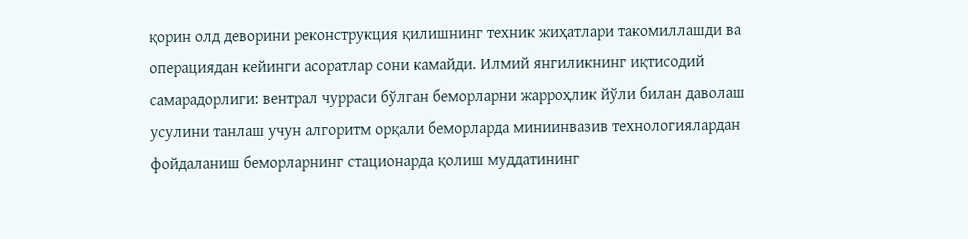қорин олд деворини реконструкция қилишнинг техник жиҳатлари такомиллашди ва операциядан кейинги асоратлар сони камайди. Илмий янгиликнинг иқтисодий самарадорлиги: вентрал чурраси бўлган беморларни жарроҳлик йўли билан даволаш усулини танлаш учун алгоритм орқали беморларда миниинвазив технологиялардан фойдаланиш беморларнинг стационарда қолиш муддатининг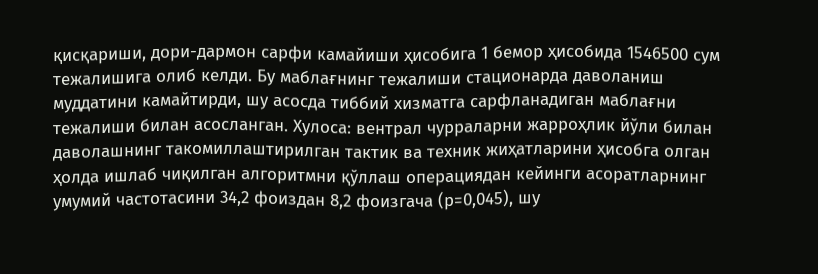қисқариши, дори-дармон сарфи камайиши ҳисобига 1 бемор ҳисобида 1546500 сум тежалишига олиб келди. Бу маблағнинг тежалиши стационарда даволаниш муддатини камайтирди, шу асосда тиббий хизматга сарфланадиган маблағни тежалиши билан асосланган. Хулоса: вентрал чурраларни жарроҳлик йўли билан даволашнинг такомиллаштирилган тактик ва техник жиҳатларини ҳисобга олган ҳолда ишлаб чиқилган алгоритмни қўллаш операциядан кейинги асоратларнинг умумий частотасини 34,2 фоиздан 8,2 фоизгача (р=0,045), шу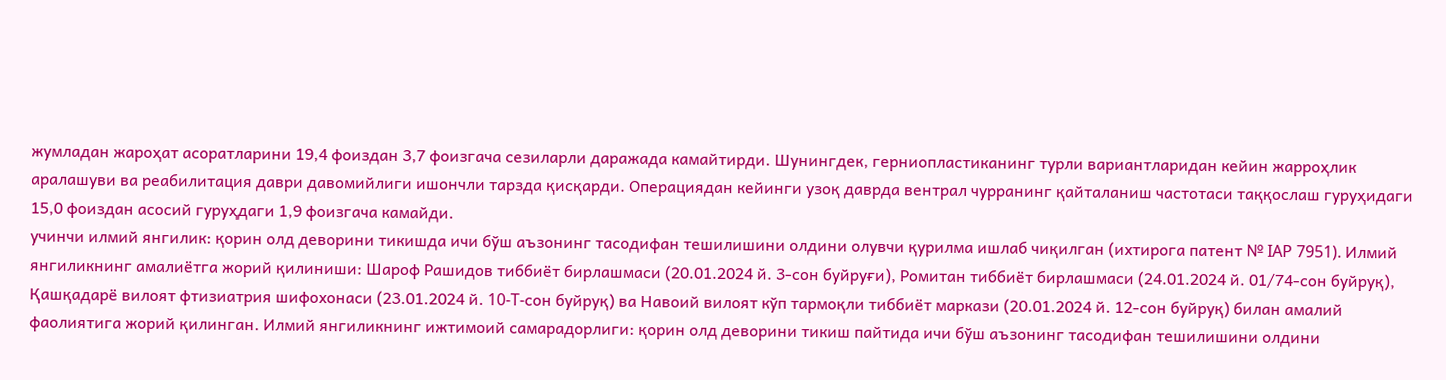жумладан жароҳат асоратларини 19,4 фоиздан 3,7 фоизгача сезиларли даражада камайтирди. Шунингдек, герниопластиканинг турли вариантларидан кейин жарроҳлик аралашуви ва реабилитация даври давомийлиги ишончли тарзда қисқарди. Операциядан кейинги узоқ даврда вентрал чурранинг қайталаниш частотаси таққослаш гуруҳидаги 15,0 фоиздан асосий гуруҳдаги 1,9 фоизгача камайди.
учинчи илмий янгилик: қорин олд деворини тикишда ичи бўш аъзонинг тасодифан тешилишини олдини олувчи қурилма ишлаб чиқилган (ихтирога патент № IAP 7951). Илмий янгиликнинг амалиётга жорий қилиниши: Шароф Рашидов тиббиёт бирлашмаси (20.01.2024 й. 3-сон буйруғи), Ромитан тиббиёт бирлашмаси (24.01.2024 й. 01/74-сон буйруқ), Қашқадарё вилоят фтизиатрия шифохонаси (23.01.2024 й. 10-T-сон буйруқ) ва Навоий вилоят кўп тармоқли тиббиёт маркази (20.01.2024 й. 12-сон буйруқ) билан амалий фаолиятига жорий қилинган. Илмий янгиликнинг ижтимоий самарадорлиги: қорин олд деворини тикиш пайтида ичи бўш аъзонинг тасодифан тешилишини олдини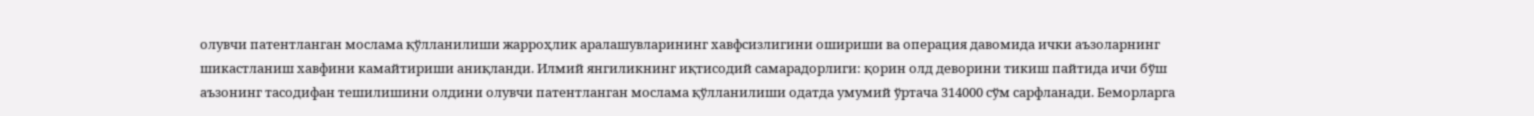олувчи патентланган мослама қўлланилиши жарроҳлик аралашувларининг хавфсизлигини ошириши ва операция давомида ички аъзоларнинг шикастланиш хавфини камайтириши аниқланди. Илмий янгиликнинг иқтисодий самарадорлиги: қорин олд деворини тикиш пайтида ичи бўш аъзонинг тасодифан тешилишини олдини олувчи патентланган мослама қўлланилиши одатда умумий ўртача 314000 сўм сарфланади. Беморларга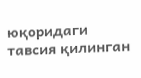юқоридаги тавсия қилинган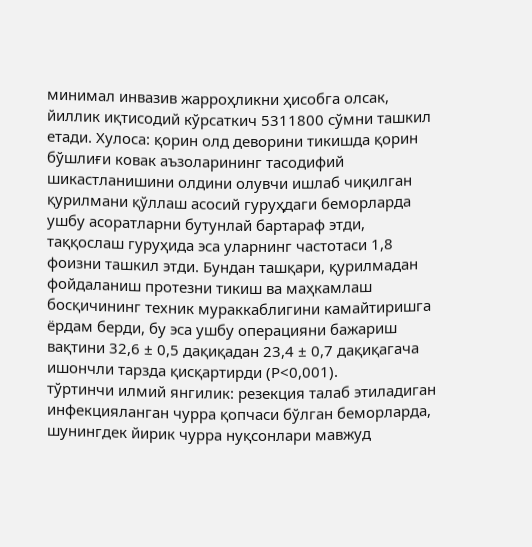минимал инвазив жарроҳликни ҳисобга олсак, йиллик иқтисодий кўрсаткич 5311800 сўмни ташкил етади. Хулоса: қорин олд деворини тикишда қорин бўшлиғи ковак аъзоларининг тасодифий шикастланишини олдини олувчи ишлаб чиқилган қурилмани қўллаш асосий гуруҳдаги беморларда ушбу асоратларни бутунлай бартараф этди, таққослаш гуруҳида эса уларнинг частотаси 1,8 фоизни ташкил этди. Бундан ташқари, қурилмадан фойдаланиш протезни тикиш ва маҳкамлаш босқичининг техник мураккаблигини камайтиришга ёрдам берди, бу эса ушбу операцияни бажариш вақтини 32,6 ± 0,5 дақиқадан 23,4 ± 0,7 дақиқагача ишончли тарзда қисқартирди (Р<0,001).
тўртинчи илмий янгилик: резекция талаб этиладиган инфекцияланган чурра қопчаси бўлган беморларда, шунингдек йирик чурра нуқсонлари мавжуд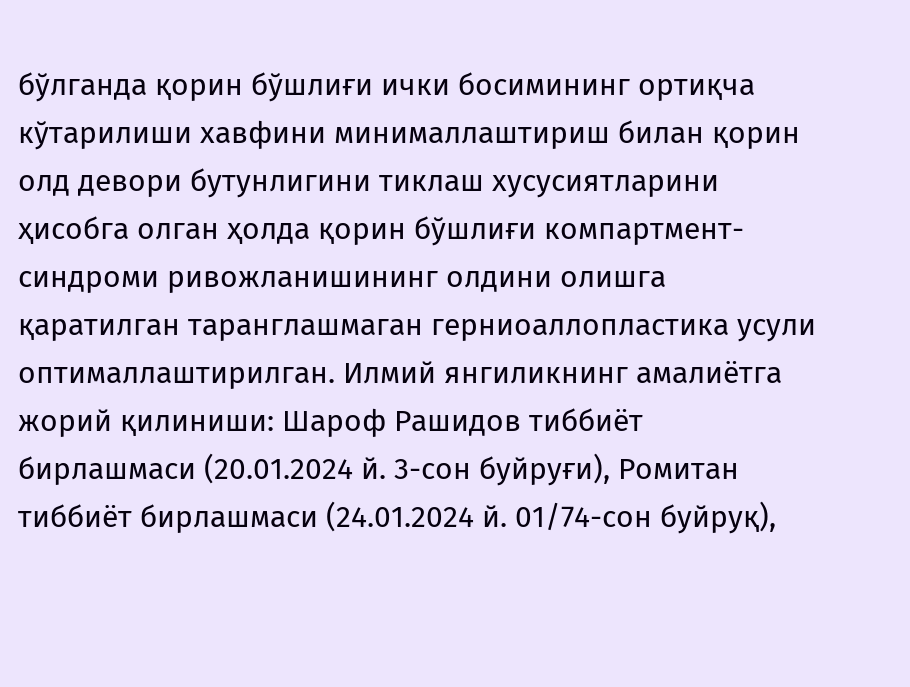бўлганда қорин бўшлиғи ички босимининг ортиқча кўтарилиши хавфини минималлаштириш билан қорин олд девори бутунлигини тиклаш хусусиятларини ҳисобга олган ҳолда қорин бўшлиғи компартмент-синдроми ривожланишининг олдини олишга қаратилган таранглашмаган герниоаллопластика усули оптималлаштирилган. Илмий янгиликнинг амалиётга жорий қилиниши: Шароф Рашидов тиббиёт бирлашмаси (20.01.2024 й. 3-сон буйруғи), Ромитан тиббиёт бирлашмаси (24.01.2024 й. 01/74-сон буйруқ),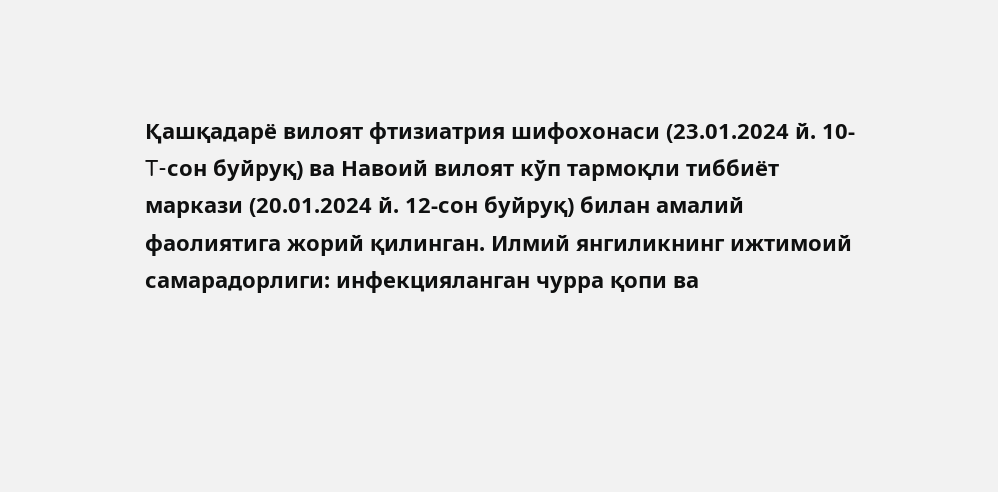Қашқадарё вилоят фтизиатрия шифохонаси (23.01.2024 й. 10-T-сон буйруқ) ва Навоий вилоят кўп тармоқли тиббиёт маркази (20.01.2024 й. 12-сон буйруқ) билан амалий фаолиятига жорий қилинган. Илмий янгиликнинг ижтимоий самарадорлиги: инфекцияланган чурра қопи ва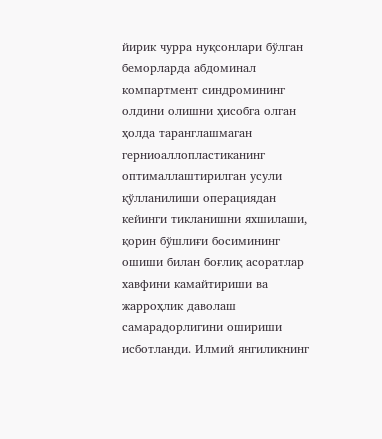йирик чурра нуқсонлари бўлган беморларда абдоминал компартмент синдромининг олдини олишни ҳисобга олган ҳолда таранглашмаган герниоаллопластиканинг оптималлаштирилган усули қўлланилиши операциядан кейинги тикланишни яхшилаши, қорин бўшлиғи босимининг ошиши билан боғлиқ асоратлар хавфини камайтириши ва жарроҳлик даволаш самарадорлигини ошириши исботланди. Илмий янгиликнинг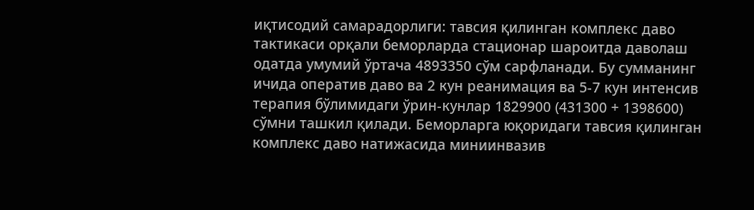иқтисодий самарадорлиги: тавсия қилинган комплекс даво тактикаси орқали беморларда стационар шароитда даволаш одатда умумий ўртача 4893350 сўм сарфланади. Бу сумманинг ичида оператив даво ва 2 кун реанимация ва 5-7 кун интенсив терапия бўлимидаги ўрин-кунлар 1829900 (431300 + 1398600) сўмни ташкил қилади. Беморларга юқоридаги тавсия қилинган комплекс даво натижасида миниинвазив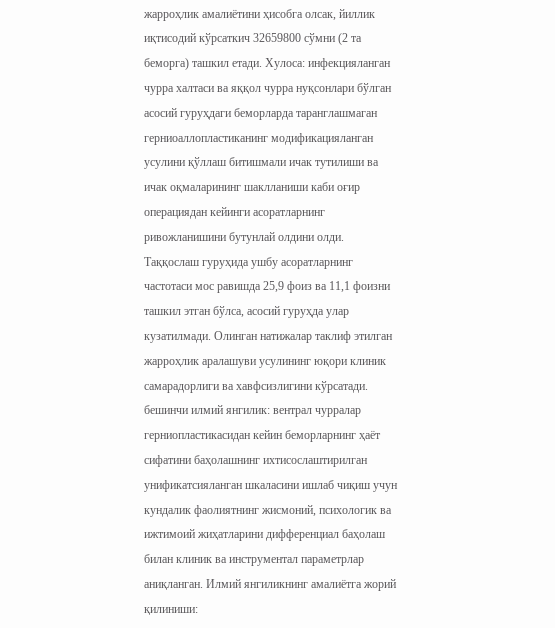жарроҳлик амалиётини ҳисобга олсак, йиллик иқтисодий кўрсаткич 32659800 сўмни (2 та беморга) ташкил етади. Хулоса: инфекцияланган чурра халтаси ва яққол чурра нуқсонлари бўлган асосий гуруҳдаги беморларда таранглашмаган герниоаллопластиканинг модификацияланган усулини қўллаш битишмали ичак тутилиши ва ичак оқмаларининг шаклланиши каби оғир операциядан кейинги асоратларнинг ривожланишини бутунлай олдини олди. Таққослаш гуруҳида ушбу асоратларнинг частотаси мос равишда 25,9 фоиз ва 11,1 фоизни ташкил этган бўлса, асосий гуруҳда улар кузатилмади. Олинган натижалар таклиф этилган жарроҳлик аралашуви усулининг юқори клиник самарадорлиги ва хавфсизлигини кўрсатади.
бешинчи илмий янгилик: вентрал чурралар герниопластикасидан кейин беморларнинг ҳаёт сифатини баҳолашнинг ихтисослаштирилган унификатсияланган шкаласини ишлаб чиқиш учун кундалик фаолиятнинг жисмоний, психологик ва ижтимоий жиҳатларини дифференциал баҳолаш билан клиник ва инструментал параметрлар аниқланган. Илмий янгиликнинг амалиётга жорий қилиниши: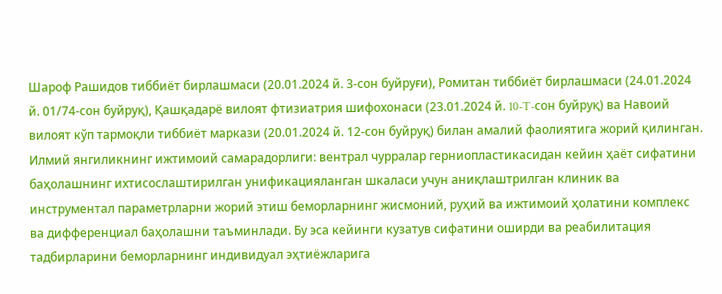Шароф Рашидов тиббиёт бирлашмаси (20.01.2024 й. 3-сон буйруғи), Ромитан тиббиёт бирлашмаси (24.01.2024 й. 01/74-сон буйруқ), Қашқадарё вилоят фтизиатрия шифохонаси (23.01.2024 й. 10-T-сон буйруқ) ва Навоий вилоят кўп тармоқли тиббиёт маркази (20.01.2024 й. 12-сон буйруқ) билан амалий фаолиятига жорий қилинган. Илмий янгиликнинг ижтимоий самарадорлиги: вентрал чурралар герниопластикасидан кейин ҳаёт сифатини баҳолашнинг ихтисослаштирилган унификацияланган шкаласи учун аниқлаштрилган клиник ва инструментал параметрларни жорий этиш беморларнинг жисмоний, руҳий ва ижтимоий ҳолатини комплекс ва дифференциал баҳолашни таъминлади. Бу эса кейинги кузатув сифатини оширди ва реабилитация тадбирларини беморларнинг индивидуал эҳтиёжларига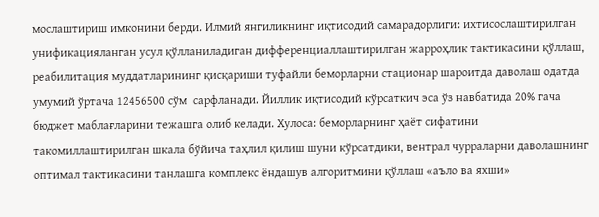мослаштириш имконини берди. Илмий янгиликнинг иқтисодий самарадорлиги: ихтисослаштирилган унификацияланган усул қўлланиладиган дифференциаллаштирилган жарроҳлик тактикасини қўллаш, реабилитация муддатларининг қисқариши туфайли беморларни стационар шароитда даволаш одатда умумий ўртача 12456500 сўм  сарфланади. Йиллик иқтисодий кўрсаткич эса ўз навбатида 20% гача бюджет маблағларини тежашга олиб келади. Хулоса: беморларнинг ҳаёт сифатини такомиллаштирилган шкала бўйича таҳлил қилиш шуни кўрсатдики, вентрал чурраларни даволашнинг оптимал тактикасини танлашга комплекс ёндашув алгоритмини қўллаш «аъло ва яхши»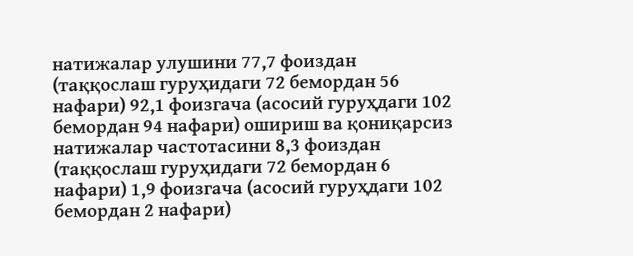натижалар улушини 77,7 фоиздан (таққослаш гуруҳидаги 72 бемордан 56 нафари) 92,1 фоизгача (асосий гуруҳдаги 102 бемордан 94 нафари) ошириш ва қониқарсиз натижалар частотасини 8,3 фоиздан (таққослаш гуруҳидаги 72 бемордан 6 нафари) 1,9 фоизгача (асосий гуруҳдаги 102 бемордан 2 нафари)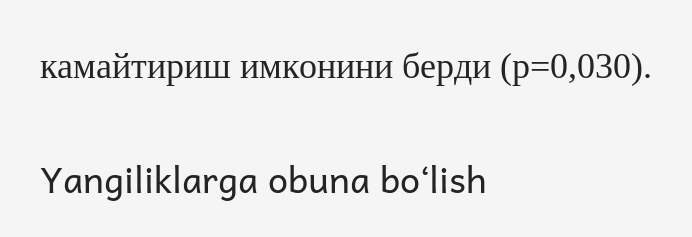камайтириш имконини берди (р=0,030).

Yangiliklarga obuna bo‘lish